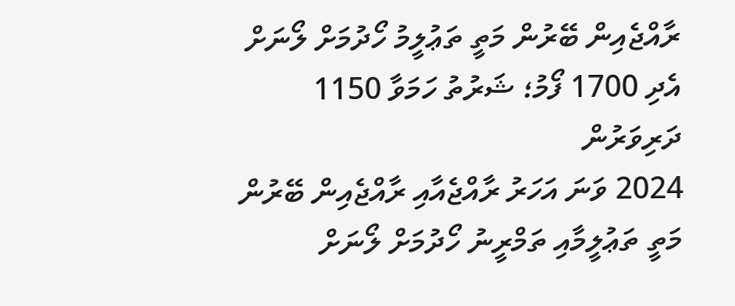ރާއްޖެއިން ބޭރުން މަތީ ތަޢުލީމު ހޯދުމަށް ލޯނަށް އެދި 1700 ފޯމު؛ ޝަރުތު ހަމަވާ 1150 ދަރިވަރުން
2024 ވަނަ އަހަރު ރާއްޖެއާއި ރާއްޖެއިން ބޭރުން މަތީ ތަޢުލީމާއި ތަމްރީނު ހޯދުމަށް ލޯނަށް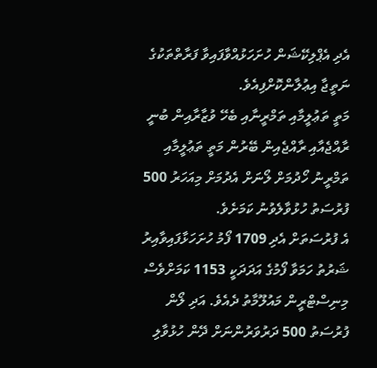އެދި އެޕްލިކޭޝަން ހުށަހަޅުއްވާފައިވާ ފަރާތްތަކުގެ ނަތީޖާ އިޢުލާންކޮށްފިއެވެ.
މަތީ ތަޢުލީމާއި ތަމްރީނާއި ބެހޭ ވުޒާރާއިން ބުނީ ރާއްޖެއާއި ރާއްޖެއިން ބޭރުން މަތީ ތަޢުލީމާއި ތަމްރީނު ހޯދުމަށް ލޯނަށް އެދުމަށް މިއަހަރު 500 ފުރުސަތު ހުޅުވާލެވުނު ކަމަށެވެ.
އެ ފުރުސަތަށް އެދި 1709 ފޯމު ހުށަހަޅާފައިވާއިރު ޝަރުތު ހަމަވާ ފޯމުގެ އަދަދަކީ 1153 ކަމަށްވެސް މިނިސްޓްރީން މައުލޫމާތު ދެއެވެ. އަދި ލޯން ފުރުސަތު 500 ދަރުވަރުންނަށް ދޭން ހުޅުވާލި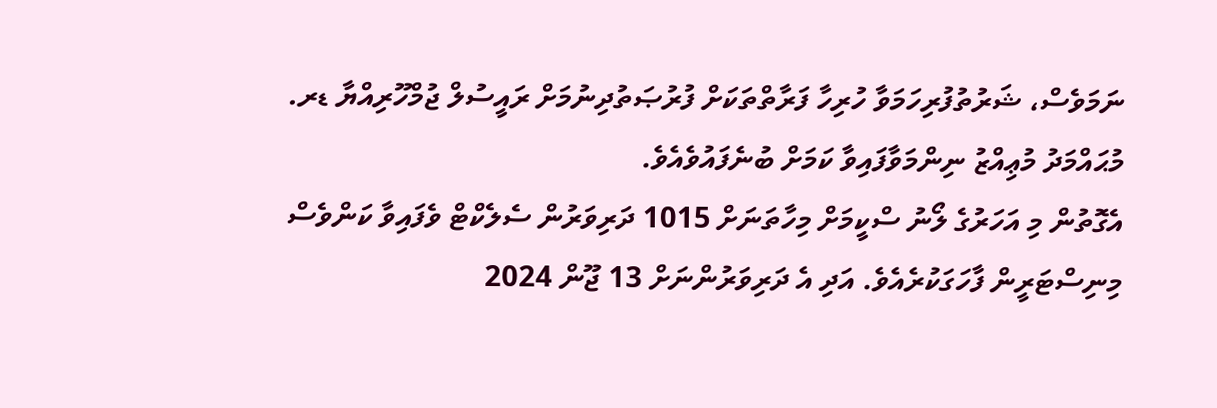ނަމަވެސް، ޝަރުތުފުރިހަމަވާ ހުރިހާ ފަރާތްތަކަށް ފުރުޞަތުދިނުމަށް ރައީސުލް ޖުމްހޫރިއްޔާ ޑރ. މުޙައްމަދު މުޢިއްޒު ނިންމަވާފައިވާ ކަމަށް ބުނެފައުވެއެވެ.
އެގޮތުން މި އަހަރުގެ ލޯނު ސްކީމަށް މިހާތަނަށް 1015 ދަރިވަރުން ސެލެކްޓް ވެފައިވާ ކަންވެސް މިނިސްޓަރީން ފާހަގަކުރެއެވެ. އަދި އެ ދަރިވަރުންނަށް 13 ޖޫން 2024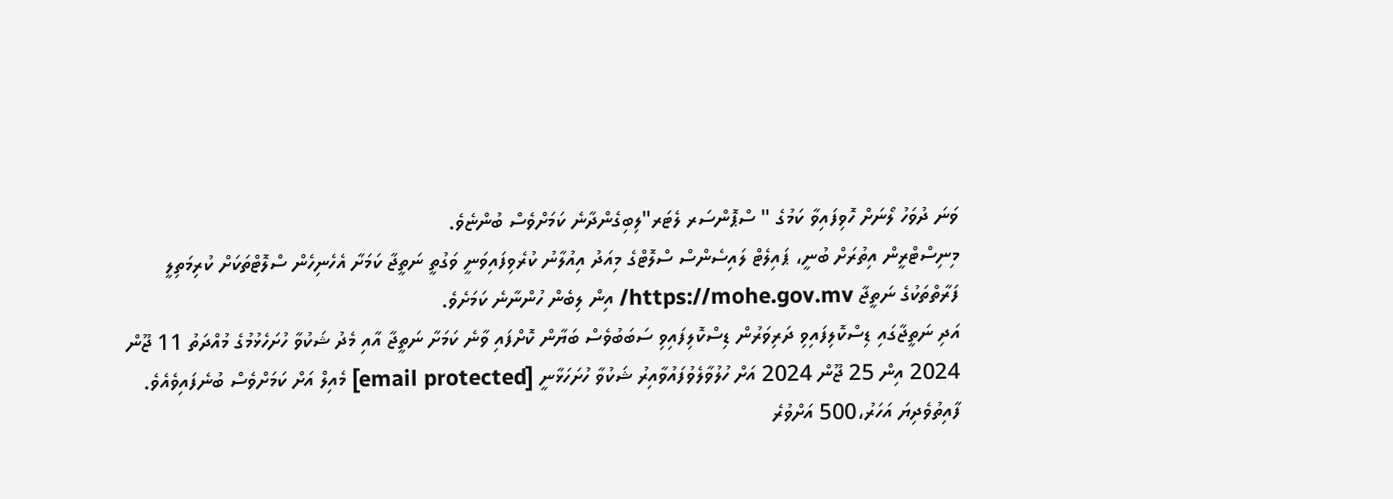ވަނަ ދުވަހު ލޯނަށް ހޮވިފައިވާ ކަމުގެ " ސްޕޮންސަރ ލެޓަރ"ލިބިގެންދާނެ ކަމަށްވެސް ބުންޏެވެ.
މިނިސްޓްރީން އިތުރަށް ބުނީ، ޕައިލެޓް ލައިސެންސް ސްލޮޓްގެ މިއަދު އިއުލާނު ކުރެވިފައިވަނީ ވަގުތީ ނަތީޖާ ކަމަށާ އެހެނިހެން ސްލޮޓްތަކަށް ކުރިމަތިލީ ފަރާތްތަކުގެ ނަތީޖާ https://mohe.gov.mv/ އިން ލިބެން ހުންނާނެ ކަމަށެވެ.
އަދި ނަތީޖާގައި ޑިސްކޮލިފައިވި ދަރިވަރުން ޑިސްކޮލިފައިވި ސަބަބުވެސް ބަޔާން ކޮށްފައި ވާނެ ކަމަށާ ނަތީޖާ އާއި މެދު ޝަކުވާ ހުށަހެޅުމުގެ މުއްދަތު 11 ޖޫން 2024 އިން 25 ޖޫން 2024 އަށް ހުލުވާލެވުފައުވާއިރު ޝަކުވާ ހުށަހަޅާނީ [email protected] މެއިލް އަށް ކަމަށްވެސް ބުނެފައިވެއެވެ.
ފާއިތުވެދިޔަ އަހަރު،500 އަށްވުރެ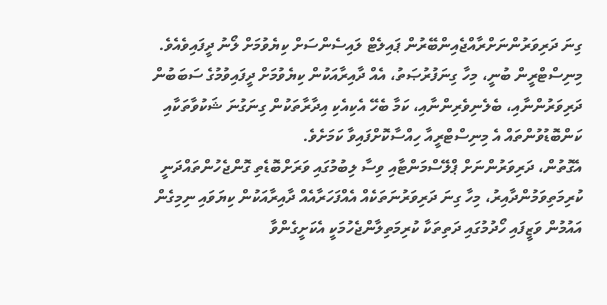ގިނަ ދަރިވަރުންނަށްރާއްޖެއިންބޭރުން ޕައިލެޓް ލައިސެންސަށް ކިޔެވުމަށް ލޯނު ދީފައިވެއެވެ. މިނިސްޓްރީން ބުނީ، މިހާ ގިނަފުރުޞަތު، އެއް ދާއިރާއަކުން ކިޔެވުމަށް ދީފައިވުމުގެ ސަބަބުން ދަރިވަރުންނާއި، ބެލެނިވެރިންނާއި، ކަމާ ބެހޭ އެކިއެކި އިދާރާތަކުން ގިނަގުނަ ޝަކުވާތަކާއި ކަންބޮޑުވުންތައް އެ މިނިސްޓްރީއާ ހިއްސާކޮށްފައިވާ ކަމަށެވެ.
އެގޮތުން، ދަރިވަރުންނަށް ޕްލޭސްމަންޓާއި ވިސާ ލިބުމުގައި ވަރަށްބޮޑެތި ގޮންޖެހުންތައްދަނީ ކުރިމަތިވަމުންދާއިރު، މިހާ ގިނަ ދަރިވަރުނަތަކެއް އެއްފަހަރާއެއް ދާއިރާއަކުން ކިޔަވައި ނިމިގެން އައުމުން ވަޒީފައި ހޯދުމުގައި ދަތިތަކާ ކުރިމަތިލާންޖެހުމަކީ އެކަށީގެންވާ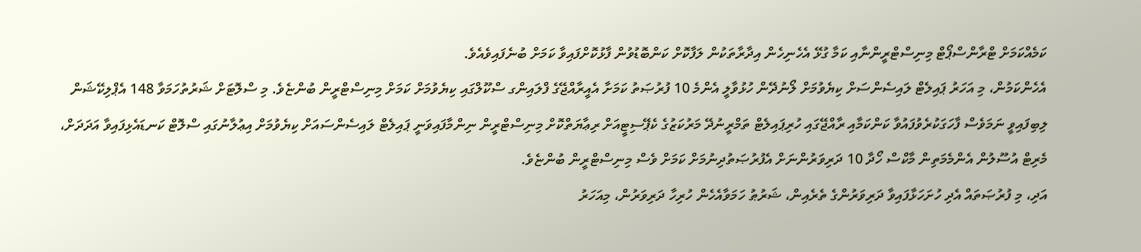ކަމެއްކަމަށް ޓްރާންސްޕޯޓް މިނިސްޓްރީންނާއި ކަމާ ގުޅޭ އެހެނިހެން އިދާރާތަކުން ލަފާކޮށް ކަންބޮޑުވުން ފާޅުކޮށްފައިވާ ކަމަށް ބުނެފައިވެއެވެ.
އެހެންކަމުން، މި އަހަރު ޕައިލެޓް ލައިސެންސަށް ކިޔެވުމަށް ލޯނުދޭން ހުޅުވާލީ އެންމެ 10 ފުރުޞަތު ކަމަށާ އެއީރާއްޖޭގެ ފްލައިންގ ސްކޫލްގައި ކިޔެވުމަށް ކަމަށް މިނިސްޓްރީން ބުންޏެވެ. މި ސްލޮޓަށް ޝަރުތުހަމަވާ 148 އެޕްލިކޭޝަން ލިބިފައިވީ ނަމަވެސް ފާހަގަކުރެވުފައުވާ ކަންކަމާއި ރާއްޖޭގައި ހުރިޕައިލެޓް ތަމްރީނުދޭ މަރުކަޒުގެ ކެޕޭސިޓީއަށް ރިޢާޔަތްކޮށް މިނިސްޓްރީން ނިންމާފައިވަނީ ޕައިލެޓް ލައިސެންސައަށް ކިޔެވުމަށް އިޢުލާނުގައި ސްލޮޓް ކަނޑައެޅިފައިވާ އަދަދަށް، މެރިޓް އުސޫލުން އެންމެމަތިން މާކްސް ހޯދާ 10 ދަރިވަރުންނަށް އެފުރުޞަތުދިނުމަށް ކަމަށް ވެސް މިނިސްޓްރީން ބުންޏެވެ.
އަދި، މި ފުރުޞަތައް އެދި ހުށަހަޅާފައިވާ ދަރިވަރުންގެ ތެރެއިން، ޝަރުޠު ހަމަވާއެހެން ހުރިހާ ދަރިވަރުން، މިއަހަރު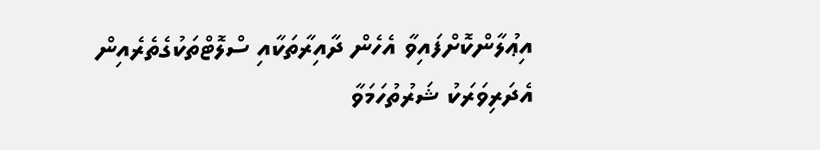އިޢުލާންކޮށްފައިވާ އެހެން ދާއިރާތަކާއި ސްލޮޓްތަކުގެތެރެއިން އެދަރިވަރަކު ޝަރުތުހަމަވާ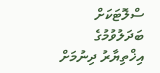ސްލޮޓަކަށް ބަދަލުވުމުގެ އިޚްތިޔާރު ދިނުމަށް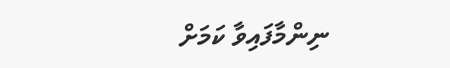ނިންމާފައިވާ ކަމަށް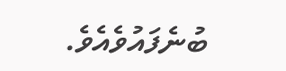ބުނެފައުވެއެވެ.